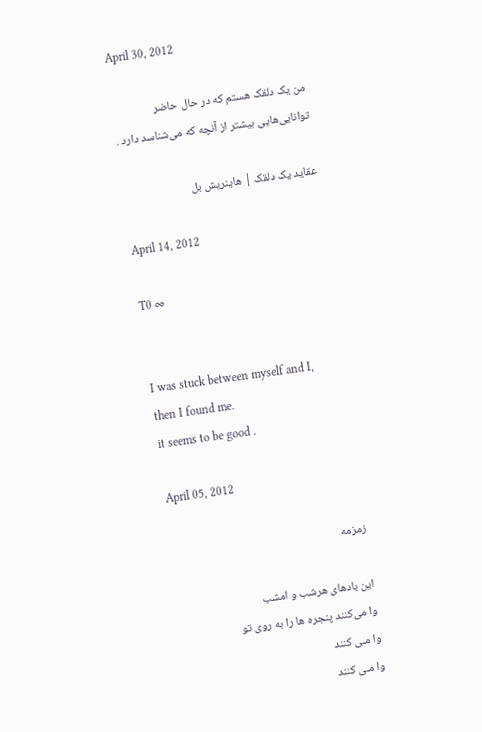April 30, 2012

من یک دلقک هستم که در حال حاضر
توانایی‌هایی بیشتر از آنچه که می‌شناسد دارد .

عقاید یک دلقک | هاینریش بل

April 14, 2012

T0 ∞


I was stuck between myself and I,
then I found me.
it seems to be good .

April 05, 2012

زمزمه‌

این بادهای هرشب و امشب
وا می‌کنند پنجره‌ ها را به روی تو
وا مـی‌ کنند
وا مـی‌ کنند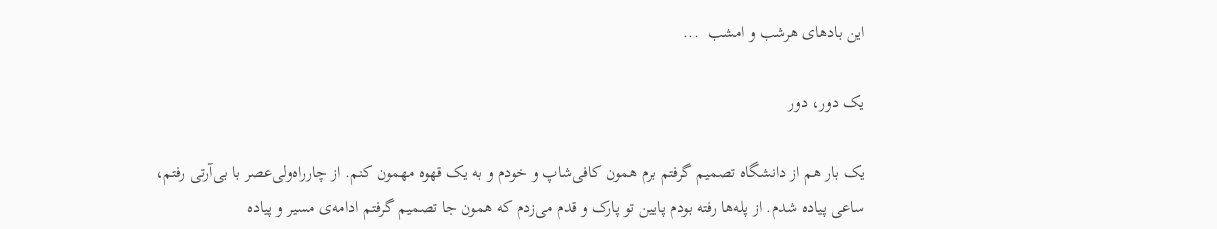این بادهای هرشب و امشب  ...

یک دور، دور

یک بار هم از دانشگاه تصمیم گرفتم برم همون کافی‌شاپ و خودم و به یک قهوه مهمون کنم. از چارراه‌ولی‌عصر با بی‌آرتی رفتم، ساعی پیاده شدم. از پله‌ها رفته بودم پایین تو پارک و قدم می‌زدم که همون جا تصمیم گرفتم ادامه‌ی مسیر و پیاده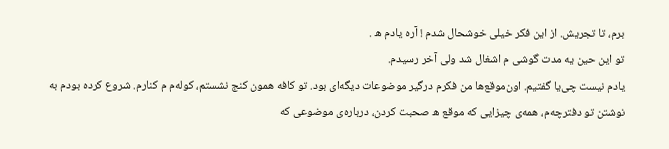برم، تا تجریش. از این فکر خیلی خوشحال شدم ! آره یادم ه .
تو این حین یه مدت گوشی م اشغال شد ولی آخر رسیدم.
یادم نیست چی‌یا گفتیم. اون‌موقع‌ها من فکرم درگیر موضوعات دیگه‌ای بود. تو کافه همون کنج نشستم، کوله‌م م کنارم. شروع کرده بودم به  نوشتن تو دفترچه‌م، همه‌ی چیزایی که موقع ه صحبت کردن، درباره‌ی موضوعی که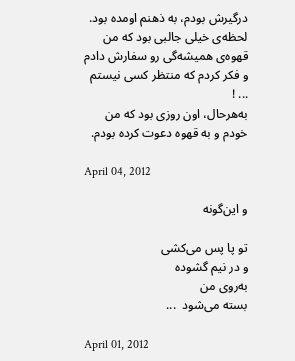درگیرش بودم، به ذهنم اومده بود. لحظه‌ی خیلی جالبی بود که من قهوه‌ی همیشه‌گی رو سفارش دادم و فکر کردم که منتظر کسی نیستم ... !
به‌هرحال، اون روزی بود که من خودم و به قهوه دعوت کرده بودم.

April 04, 2012

و ا‌ین‌گونه

تو پا پس می‌كشی
و در نيم گشوده
به‌روی من
بسته می‌شود  ...

April 01, 2012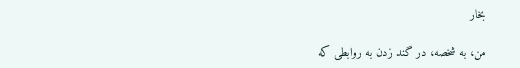بخار

من، به شخصه، در گند زدن به روابطی که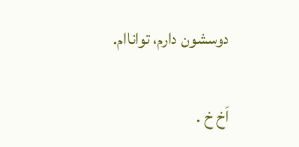دوسشون دارم، تواناام.


اَخ خ .